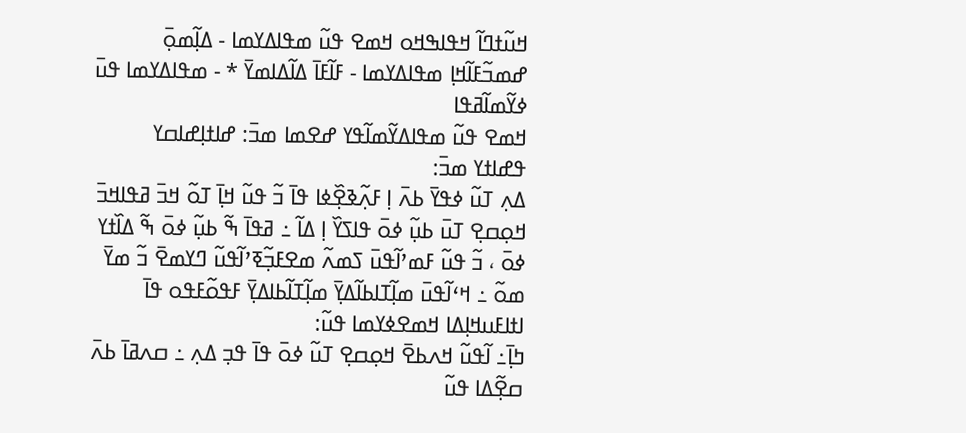ߞߎ߬ߙߣߊ߬ ߞߟߊߒߞߋ ߞߘߐ ߟߎ߬ ߘߟߊߡߌߘߊ - ߡߊ߲߬ߘߋ߲߫ ߝߘߏ߬ߓߊ߬ߞߊ߲ ߘߟߊߡߌߘߊ - ߓߊ߬ߓߊ߫ ߡߊ߬ߡߊߘߌ߫ * - ߘߟߊߡߌߘߊ ߟߎ߫ ߦߌ߬ߘߊ߬ߥߟߊ
ߞߘߐ ߟߎ߬ ߘߟߊߡߌ߬ߘߊ߬ߟߌ ߝߐߘߊ ߘߏ߫: ߝߊߙߊ߲ߝߊߛߌ   ߟߝߊߙߌ ߘߏ߫:
ߡߍ߲ ߠߎ߬ ߦߟߌ߫ ߕߍ߫ ߊ߲ ߓߍ߲߬ߢߐ߲߰ߦߊ ߟߊ߫ ߏ߬ ߟߎ߬ ߞߊ߲߫ ߠߋ߬ ߞߏ߫ ߥߟߊߞߏ߫ ߞߋ߲ߛߐ߲ ߠߎ߫ ߕߎ߲߬ ߦߋ߫ ߟߊߖߌ߰ ߊ߲ ߡߊ߬ ߸ ߥߟߊ߫ ߒ߬ ߕߎ߲߬ ߦߋ߫ ߒ߬ ߡߊ߰ߙߌ ߦߋ߫ ، ߏ߬ ߟߎ߬ ߓߘߴߊ߬ߟߎ߫ ߖߘߍ߬ ߘߐߓߏ߲߬ߧߴߊ߬ߟߎ߬ ߣߌߘߐ߫ ߏ߬ ߘߌ߫ ߘߋ߬ ߸ ߞߵߊ߬ߟߎ߫ ߘߊ߲߬ߠߊߕߊ߬ߡߌ߲߫ ߘߊ߲߬ߠߊ߬ߕߊߡߌ߲߫ ߓߟߋ߬ߓߟߋ ߟߊ߫
ߊߙߊߓߎߞߊ߲ߡߊ ߞߘߐߦߌߘߊ ߟߎ߬:
ߤߊ߲߫߸ ߊ߬ߟߎ߬ ߞߍߕߐ߫ ߞߋ߲ߛߐ߲ ߠߎ߬ ߦߋ߫ ߟߊ߫ ߟߏ߲ ߡߍ߲ ߸ ߛߍߥߊ߫ ߕߍ߫ ߛߐ߲߬ߡߊ ߟߎ߬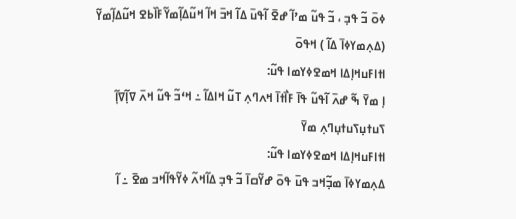ߦߋ߫ ߏ߬ ߟߏ߲ ، ߏ߬ ߟߎ߬ ߘߴߊ߬ ߝߐ߫ ߊ߬ߟߎ߫ ߡߊ߬ ߞߏ߫ ߞߊ߬ ߞߎ߬ߡߊ߲߬ߘߌ߬ߓߊ߰ߕߐ ߞߎ߬ߡߊ߲߬ߘߌ߬ (ߡߍ߲ߘߌߦߊ߫ ߡߊ߬ ) ߞߟߋ߫
ߊߙߊߓߎߞߊ߲ߡߊ ߞߘߐߦߌߘߊ ߟߎ߬:
ߊ߲ ߘߌ߫ ߒ߬ ߝߍ߫ ߊ߬ߟߎ߬ ߟߊ߫ ߓߊ߯ߙߊ߫ ߞߍߣߍ߲ ߠߎ߬ ߞߊߡߊ߬ ߸ ߞߵߏ߬ ߟߎ߬ ߞߍ߫ ߜߊ߲߬ߜߊ߲߬ ߖߎߙߎ߲ߖߎߙߎ߲ߣߍ߲ ߘߌ߫
ߊߙߊߓߎߞߊ߲ߡߊ ߞߘߐߦߌߘߊ ߟߎ߬:
ߡߍ߲ߘߌߦߊ߫ ߘߏ߲߬ߞߏ ߟߎ߫ ߟߋ߫ ߝߌ߬ߛߊ߫ ߏ߬ ߟߏ߲ ߡߊ߬ߞߍ߬ ߦߌ߬ߟߊ߬ߞߏ ߘߐ߫ ߸ ߊ߬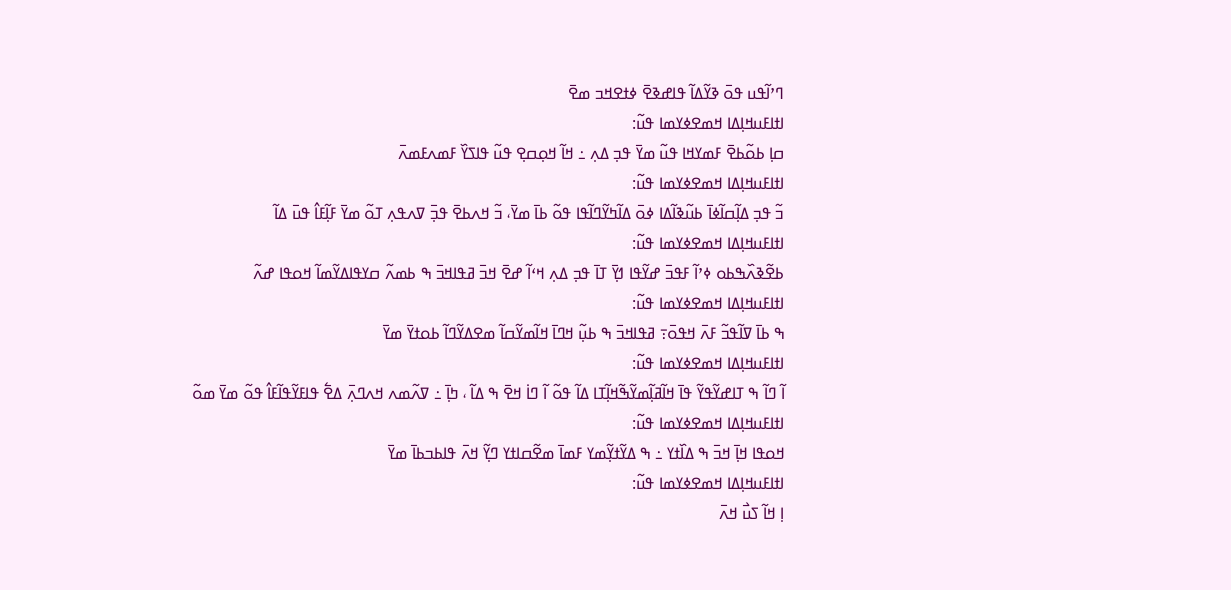ߣߴߊ߬ߟߎ ߟߋ߫ ߢߌ߬ߡߊ߬ ߟߊߝߢߐ߫ ߦߙߐߞߏ ߘߐ߫
ߊߙߊߓߎߞߊ߲ߡߊ ߞߘߐߦߌߘߊ ߟߎ߬:
ߛߊ߲ ߕߋ߬ߕߐ߫ ߓߘߌߞߊ ߟߎ߬ ߘߌ߫ ߟߏ߲ ߡߍ߲ ߸ ߞߊ߬ ߞߋ߲ߛߐ߲ ߟߎ߬ ߟߊߖߌ߰ ߓߘߍߓߘߍ߫
ߊߙߊߓߎߞߊ߲ߡߊ ߞߘߐߦߌߘߊ ߟߎ߬:
ߏ߬ ߟߏ߲ ߡߊ߲߬ߛߊ߬ߦߊ߫ ߕߎ߬ߢߊ߬ߡߊ ߦߋ߫ ߡߊ߬ߤߌ߬ߣߊ߬ߟߊ ߟߋ߬ ߕߊ߫ ߘߌ߫، ߏ߬ ߞߍߕߐ߫ ߟߏ߲߫ ߜߍߟߍ߲ ߠߋ߬ ߘߌ߫ ߓߊ߲߬ߓߊ߮ ߟߎ߫ ߡߊ߬
ߊߙߊߓߎߞߊ߲ߡߊ ߞߘߐߦߌߘߊ ߟߎ߬:
ߕߐ߬ߢߍ߰ߒߕߋ ߦߴߊ߬ ߓߟߏ߫ ߝߌ߬ߟߊ ߗߌ߲߫ ߠߊ߫ ߟߏ߲ ߡߍ߲ ߞߵߊ߬ ߝߐ߫ ߞߏ߫ ߥߟߊߞߏ߫ ߒ ߕߘߍ߬ ߛߌߟߊߡߌ߬ߘߊ߬ ߞߋߟߊ ߝߍ߬
ߊߙߊߓߎߞߊ߲ߡߊ ߞߘߐߦߌߘߊ ߟߎ߬:
ߒ ߕߊ߫ ߜߊ߬ߟߏ߬ ߓߍ߫ ߞߟߋ߫߹ ߥߟߊߞߏ߫ ߒ ߕߎ߲߬ ߞߣߊ߫ ߞߊ߬ߘߌ߬ߛߊ߬ ߘߐߡߌ߬ߣߊ߬ ߕߋߙߌ߫ ߘߌ߫
ߊߙߊߓߎߞߊ߲ߡߊ ߞߘߐߦߌߘߊ ߟߎ߬:
ߊ߬ ߣߊ߬ ߒ ߠߊߝߌ߬ߟߌ߬ ߟߊ߫ ߞߊ߬ߥߊ߲߬ߘߌ߬ߒ߬ߞߊ߲߬ߠߊ ߡߊ߬ ߟߋ߬ ߊ߬ ߣߊ߭ ߞߐ߫ ߒ ߡߊ߬ ، ߤߊ߲߫ ߸ ߜߍ߬ߘߍ ߞߍߣߍ߲߫ ߡߐ߱ ߟߊߓߌ߬ߟߊ߬ߓߊ߮ ߟߋ߬ ߘߌ߫ ߘߋ߬
ߊߙߊߓߎߞߊ߲ߡߊ ߞߘߐߦߌߘߊ ߟߎ߬:
ߞߋߟߊ ߞߊ߲߫ ߞߏ߫ ߒ ߡߊ߰ߙߌ ߸ ߒ ߡߌ߬ߙߌ߲߬ߘߌ ߓߘߊ߫ ߘߐ߬ߛߊߙߌ ߣߌ߲߬ ߞߍ߫ ߟߊߕߏߕߊ߫ ߘߌ߫
ߊߙߊߓߎߞߊ߲ߡߊ ߞߘߐߦߌߘߊ ߟߎ߬:
ߊ߲ ߞߊ߬ ߖߎ߯ ߞߍ߫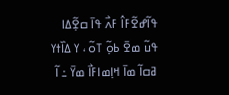ߟߊ߬ߝߐ߬ߓߊ߮ ߓߍ߯ ߟߊ߫ ߛߐ߲߬ߡߊ ߟߎ߬ ߘߐ߫ ߕߋ߲߬ ߠߋ߬ ، ߌ ߡߊ߰ߙߌ ߥߛߊ߬ ߘߊ߫ ߞߊ߲ߘߊߓߊ߯ ߘߌ߫ ߸ ߊ߬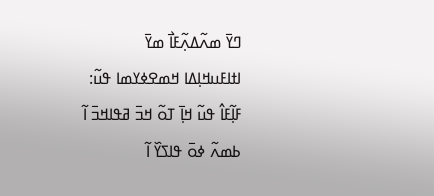ߣߌ߫ ߘߍ߬ߡߍ߲߬ߓߊ߯ ߘߌ߫
ߊߙߊߓߎߞߊ߲ߡߊ ߞߘߐߦߌߘߊ ߟߎ߬:
ߓߊ߲߬ߓߊ߮ ߟߎ߬ ߞߊ߲߫ ߠߋ߬ ߞߏ߫ ߥߟߊߞߏ߫ ߊ߬ ߕߘߍ߬ ߦߋ߫ ߟߊߖߌ߰ ߊ߬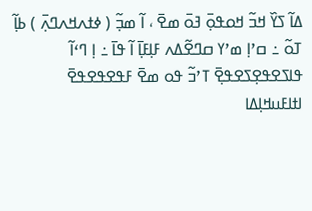ߡߊ߬ ߖߌ߰ ߞߏ߬ ߞߋߟߋ߲߫ ߔߋ߫ ߘߐ߫ ، ߊ߬ ߘߏ߲߬ ( ߦߙߍߞߍߣߍ߲߫ ) ߕߊ߲߬ ߠߋ߬ ߸ ߛߴߊ߲ ߘߴߌ ߛߣߐ߬ߡߍ ߓߊ߲ߓߊ߲߫ ߊ߬ ߟߊ߫ ߸ ߊ߲ ߣߵߊ߬ ߟߊߖߐߟߐ߲ߖߐߟߐ߲߫ ߠߴߏ߬ ߟߋ ߘߐ߫ ߓߟߐߟߐߟߐ߫
ߊߙߊߓߎߞߊ߲ߡߊ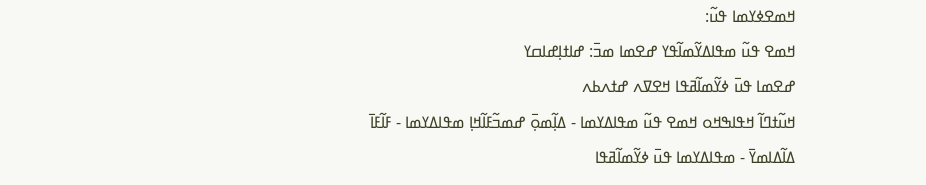ߞߘߐߦߌߘߊ ߟߎ߬:
ߞߘߐ ߟߎ߬ ߘߟߊߡߌ߬ߘߊ߬ߟߌ ߝߐߘߊ ߘߏ߫: ߝߊߙߊ߲ߝߊߛߌ
ߝߐߘߊ ߟߎ߫ ߦߌ߬ߘߊ߬ߥߟߊ ߞߐߜߍ ߝߙߍߕߍ
ߞߎ߬ߙߣߊ߬ ߞߟߊߒߞߋ ߞߘߐ ߟߎ߬ ߘߟߊߡߌߘߊ - ߡߊ߲߬ߘߋ߲߫ ߝߘߏ߬ߓߊ߬ߞߊ߲ ߘߟߊߡߌߘߊ - ߓߊ߬ߓߊ߫ ߡߊ߬ߡߊߘߌ߫ - ߘߟߊߡߌߘߊ ߟߎ߫ ߦߌ߬ߘߊ߬ߥߟߊ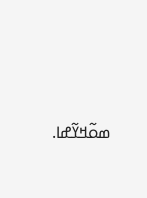ߘߋ߬ߞߌ߬ߝߊ.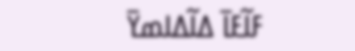ߓߊ߬ߓߊ߫ ߡߊ߬ߡߊߘߌ߫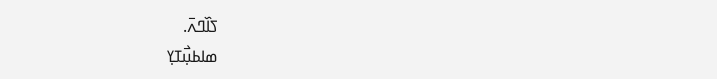ߖߊ߰ߣߍ߫.
ߘߊߕߎ߲߯ߠߌ߲